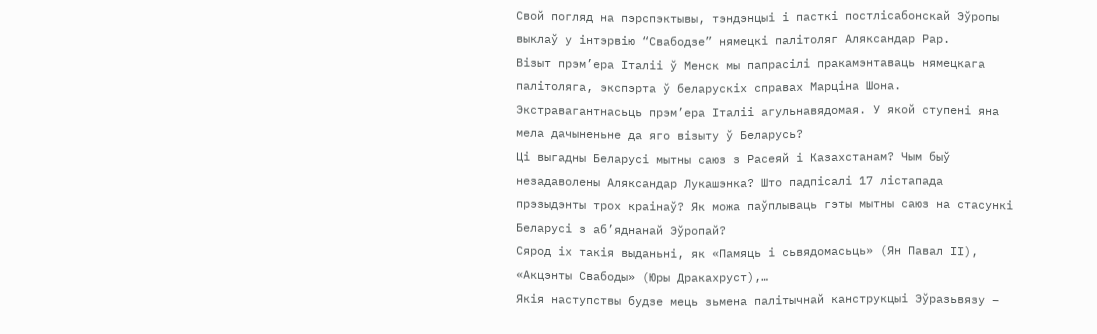Свой погляд на пэрспэктывы, тэндэнцыі і пасткі постлісабонскай Эўропы выклаў у інтэрвію “Свабодзе” нямецкі палітоляг Аляксандар Рар.
Візыт прэм’ера Італіі ў Менск мы папрасілі пракамэнтаваць нямецкага палітоляга, экспэрта ў беларускіх справах Марціна Шона.
Экстравагантнасьць прэм’ера Італіі агульнавядомая. У якой ступені яна мела дачыненьне да яго візыту ў Беларусь?
Ці выгадны Беларусі мытны саюз з Расеяй і Казахстанам? Чым быў незадаволены Аляксандар Лукашэнка? Што падпісалі 17 лістапада прэзыдэнты трох краінаў? Як можа паўплываць гэты мытны саюз на стасункі Беларусі з аб’яднанай Эўропай?
Сярод іх такія выданьні, як «Памяць і сьвядомасьць» (Ян Павал ІІ), «Акцэнты Свабоды» (Юры Дракахруст),…
Якія наступствы будзе мець зьмена палітычнай канструкцыі Эўразьвязу –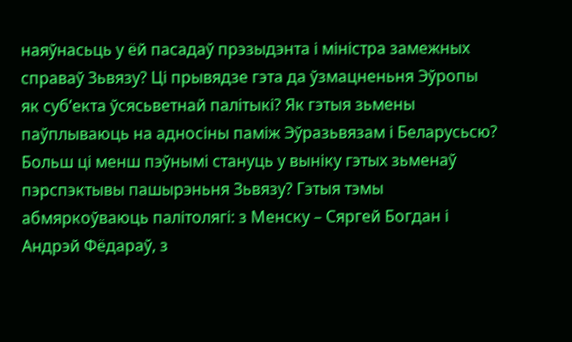наяўнасьць у ёй пасадаў прэзыдэнта і міністра замежных справаў Зьвязу? Ці прывядзе гэта да ўзмацненьня Эўропы як суб’екта ўсясьветнай палітыкі? Як гэтыя зьмены паўплываюць на адносіны паміж Эўразьвязам і Беларусьсю? Больш ці менш пэўнымі стануць у выніку гэтых зьменаў пэрспэктывы пашырэньня Зьвязу? Гэтыя тэмы абмяркоўваюць палітолягі: з Менску – Сяргей Богдан і Андрэй Фёдараў, з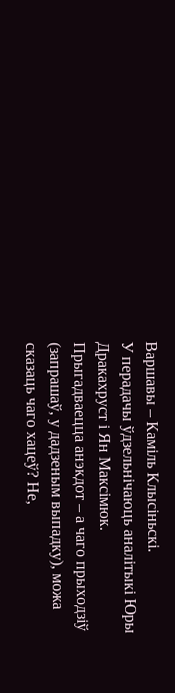Варшавы – Каміль Клысіньскі.
У перадачы ўдзельнічаюць аналітыкі Юры Дракахруст і Ян Максімюк.
Прыгадваецца анэкдот – а чаго прыходзіў (запрашаў, у дадзеным выпадку), можа сказаць чаго хацеў? Не,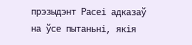прэзыдэнт Расеі адказаў на ўсе пытаньні, якія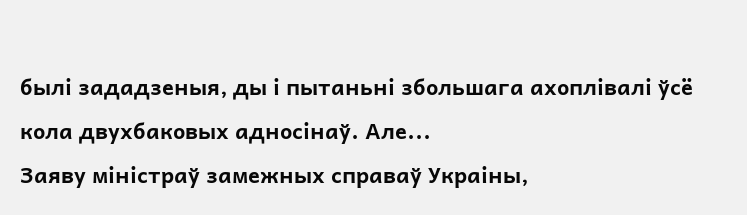былі зададзеныя, ды і пытаньні збольшага ахоплівалі ўсё кола двухбаковых адносінаў. Але...
Заяву міністраў замежных справаў Украіны,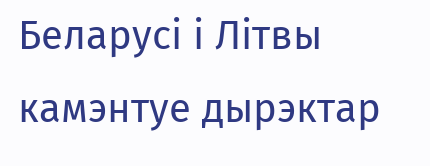Беларусі і Літвы камэнтуе дырэктар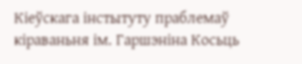Кіеўскага інстытуту праблемаў кіраваньня ім. Гаршэніна Косьць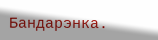Бандарэнка.